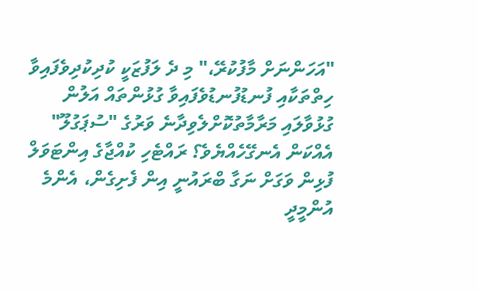"އަހަންނަށް މާފުކުރޭ،" މި ދެ ލަފުޒަކީ ކުދިކުދިވެފައިވާ ހިތްތަކާއި ފުނޑުފުނޑުވެފައިވާ ގުޅުންތައް އަލުން ގުޅުވާލައި މަރާމާތުކޮށްލެވިދާނެ ވަރުގެ "ސުޕަގުލޫ" އެއްކަން އެނގޭހެއްޔެވެ؟ ރައްޓެހި ކުއްޖާގެ އިންޓަވަލް ފުޅިން ވަގަށް ނަގާ ބްރައުނީ އިން ފެށިގެން، އެންމެ އުންމީދީ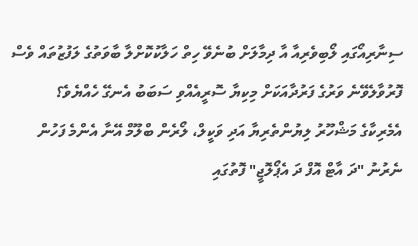ސިނާރިއޯގައި ލޯބިވެރިއާ އާ ދިމާލަށް ބުނެވޭ ހިތް ހަލާކުކޮށްލާ ބާވަތުގެ ލަފުޒުތައް ވެސް ފޮރުވާލެވޭނެ ވަރުގެ ފަރުދާއަކަށް މިކިޔާ ސޮރީއެއްވި ސަބަބު އެނގޭ ހެއްޔެވެ؟
އެމެރިކާގެ މަޝްހޫރު ލިޔުންތެރިޔާ އަދި ވަކީލް، ލޯރެން ބްލޫމް އޭނާ އެންމެ ފަހުން ނެރުނު "ދަ އާޓް އޮފް ދަ އެޕޯލޮޖީ" ފޮތުގައި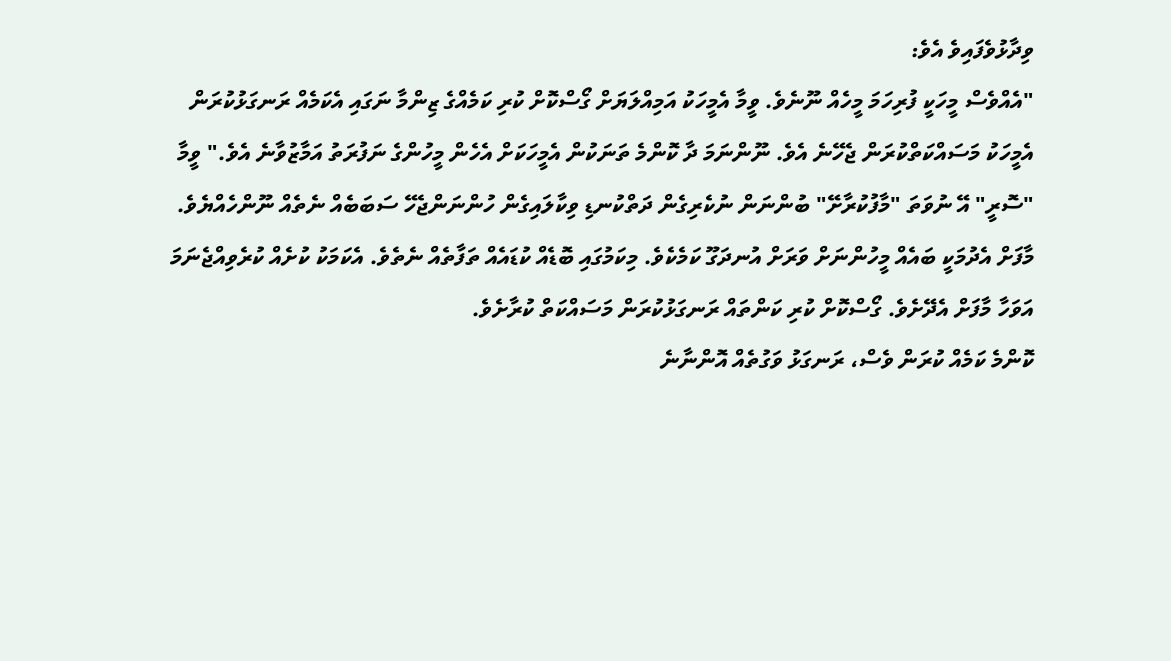ވިދާޅުވެފައިވެ އެވެ:
"އެއްވެސް މީހަކީ ފުރިހަމަ މީހެއް ނޫނެވެ. ވީމާ އެމީހަކު އަމިއްލަޔަށް ގޯސްކޮށް ކުރި ކަމެއްގެ ޒިންމާ ނަގައި އެކަމެއް ރަނގަޅުކުރަން އެމީހަކު މަސައްކަތްކުރަން ޖެހޭނެ އެވެ. ނޫންނަމަ ދާ ކޮންމެ ތަނަކުން އެމީހަކަށް އެހެން މީހުންގެ ނަފުރަތު އަމާޒުވާނެ އެވެ." ވީމާ "ސޮރީ" އޭ ނުވަތަ "މާފުކުރާށޭ" ބުންނަން ނުކެރިގެން ދަތްކުނޑި ވިކާލައިގެން ހުންނަންޖެހޭ ސަބަބެއް ނެތެއް ނޫންހެއްޔެވެ.
މާފަށް އެދުމަކީ ބައެއް މީހުންނަށް ވަރަށް އުނދަގޫ ކަމެކެވެ. މިކަމުގައި ބޮޑެއް ކުޑައެއް ތަފާތެއް ނެތެވެ. އެކަމަކު ކުށެއް ކުރެވިއްޖެނަމަ އަވަހާ މާފަށް އެދޭށެވެ. ގޯސްކޮށް ކުރި ކަންތައް ރަނގަޅުކުރަން މަސައްކަތް ކުރާށެވެ.
ކޮންމެ ކަމެއް ކުރަން ވެސް، ރަނގަޅު ވަގުތެއް އޮންނާނެ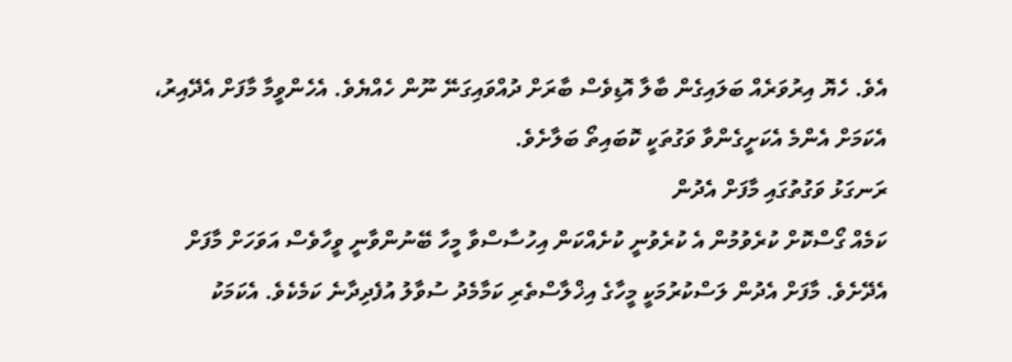އެވެ. ހެޔޮ އިރުވަރެއް ބަލައިގެން ބާލާ އޮޑިވެސް ބާރަށް ދުއްވައިގަނޭ ނޫން ހެއްޔެވެ. އެހެންވީމާ މާފަށް އެދޭއިރު، އެކަމަށް އެންމެ އެކަށީގެންވާ ވަގުތަކީ ކޮބައިތޯ ބަލާށެވެ.
ރަނގަޅު ވަގުތުގައި މާފަށް އެދުން
ކަމެއް ގޯސްކޮށް ކުރެވުމުން އެ ކުރެވުނީ ކުށެއްކަން އިހުސާސްވާ މީހާ ބޭނުންވާނީ ވީހާވެސް އަވަހަށް މާފަށް އެދޭށެވެ. މާފަށް އެދުން ލަސްކުރުމަކީ މީހާގެ އިޚްލާސްތެރި ކަމާމެދު ސުވާލު އުފެދިދާނެ ކަމެކެވެ. އެކަމަކު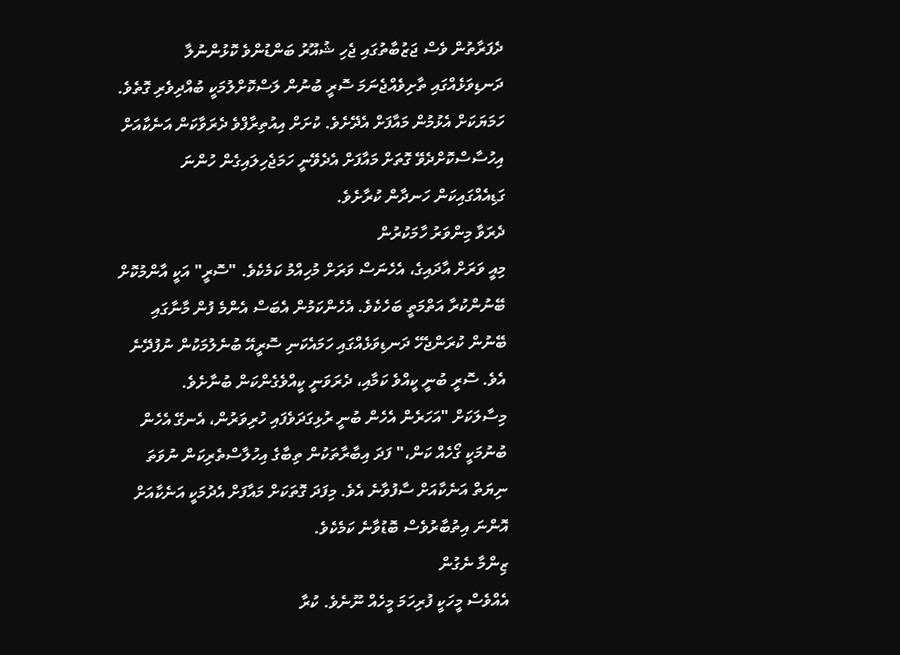ދެފަރާތުން ވެސް ޖަޒުބާތުގައި ޖެހި ޝުއޫރު ބަންޑުންވެ ކޮޅުންނުލާ ދަނޑިވަޅެއްގައި ތާށިވެއްޖެނަމަ ސޮރީ ބުނުން ލަސްކޮށްލުމަކީ ބުއްދިވެރި ގޮތެވެ. ހަމަޔަކަށް އެޅުމުން މައާފަށް އެދޭށެވެ. ކުށަށް އިއުތިރާފްވެ ދެރަވާކަން އަނެކާއަށް އިހުސާސްކޮށްދެވޭ ގޮތަށް މައާފަށް އެދެވޭނީ ހަމަޖެހިލައިގެން ހުންނަ ގަޑިއެއްގައިކަން ހަނދާން ކުރާށެވެ.
ދެރަވާ މިންވަރު ހާމަކުރުން
މިއީ ވަރަށް އާދައިގެ، އެހެނަސް ވަރަށް މުހިއްމު ކަމެކެވެ. "ސޮރީ" އަކީ އާންމުކޮށް ބޭނުންކުރާ އަތްމަތީ ބަހެކެވެ. އެހެންކަމުން އެބަސް އެންމެ ފުން މާނާގައި ބޭނުން ކުރަންޖެހޭ ދަނޑިވަޅެއްގައި ހަމައެކަނި ސޮރީއޭ ބުނެލުމަކުން ނުފުދޭނެ އެވެ. ސޮރީ ބުނީ ކީއްވެ ކަމާއި، ދެރަވަނީ ކީއްވެގެންކަން ބުނާށެވެ.
މިސާލަކަށް "އަހަރެން އެހެން ބުނީ ރުޅިގަދަވެފައި ހުރިވަރުން، އެނގޭ އެހެން ބުނުމަކީ ގޯހެއް ކަން،" ފަދަ އިބާރާތަކުން ތިބާގެ އިހުލާސްތެރިކަން ނުވަތަ ނިޔަތް އަނެކާއަށް ސާފުވާނެ އެވެ. މިފަދަ ގޮތަކަށް މައާފަށް އެދުމަކީ އަނެކާއަށް އޮންނަ އިތުބާރުވެސް ބޮޑުވާނެ ކަމެކެވެ.
ޒިންމާ ނެގުން
އެއްވެސް މީހަކީ ފުރިހަމަ މީހެއް ނޫނެވެ. ކުރާ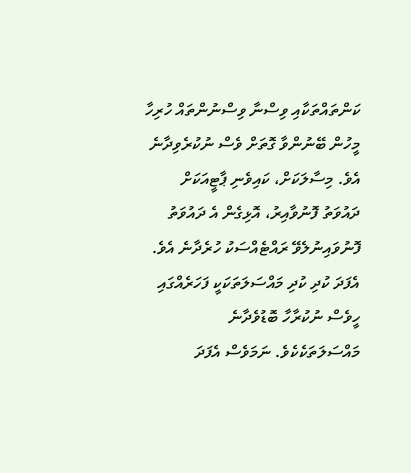ކަންތައްތަކާއި ވިސްނާ ވިސްނުންތައް ހުރިހާ މީހުން ބޭނުންވާ ގޮތަށް ވެސް ނުކުރެވިދާނެ އެވެ. މިސާލަކަށް، ކައިވެނި ޕާޓީއަކަށް ދައުވަތު ފޮނުވާއިރު، އޮޅިގެން އެ ދައުވަތު ފޮނުވައިނުލެވޭ ރައްޓެއްސަކު ހުރެދާނެ އެވެ. އެފަދަ ކުދި ކުދި މައްސަލަތަކަކީ ފަހަރެއްގައި ހީވެސް ނުކުރާހާ ބޮޑުވެދާނެ މައްސަލަތަކެކެވެ. ނަމަވެސް އެފަދަ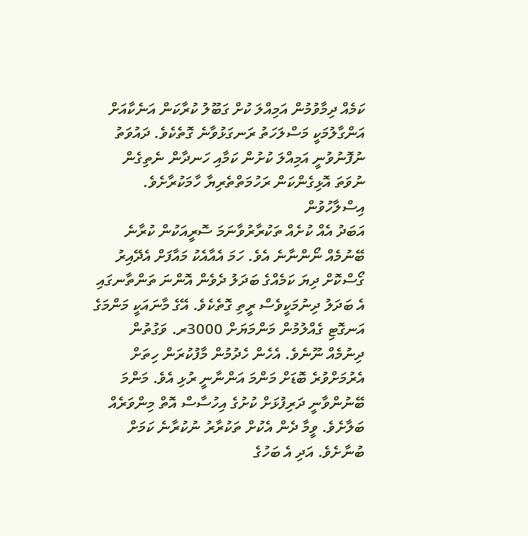ކަމެއް ދިމާވުމުން އަމިއްލަ ކުށް ގަބޫލު ކުރާކަން އަނެކާއަށް އަންގާލުމަކީ މަސްލަހަތު ރަނގަޅުވާނެ ގޮތެކެވެ. ދައުވަތު ނުފޮނުވުނީ އަމިއްލަ ކުށުން ކަމާއި ހަނދާން ނެތިގެން ނުވަތަ އޮޅިގެންކަން ރަހުމަތްތެރިޔާ ހާމަކުރާށެވެ.
އިސްލާހުވުން
އަބަދު އެއް ކުށެއް ތަކުރާރުވާނަމަ ސޮރީއަކުން ކުރާނެ ބޭނުމެއް ނޯންނާނެ އެވެ. ހަމަ އެއާއެކު މައާފަށް އެދޭއިރު ގޯސްކޮށް ދިޔަ ކަމެއްގެ ބަދަލު ދެވެން އޮންނަ ތަންތާނގައި އެ ބަދަލު ދިނުމަކީވެސް ރީތި ގޮތެކެވެ. އޭގެ މާނައަކީ މަންމަގެ އަނގޮޓި ގެއްލުމުން މަންމަޔަށް 3000ރ. ވަގުތުން ދިނުމެއް ނޫނެވެ. އެހެން ހެދުމުން މާފުކުރަން ހިތަށް އެރުމަށްވުރެ ބޮޑަށް މަންމަ އަންނާނީ ރުޅި އެވެ. މަންމަ ބޭނުންވާނީ ދަރިފުޅަށް ކުށުގެ އިހުސާސް އޮތް މިންވަރެއް ބަލާށެވެ. ވީމާ ދެން އެކުށް ތަކުރާރު ނުކުރާނެ ކަމަށް ބުނާށެވެ. އަދި އެ ބަހުގެ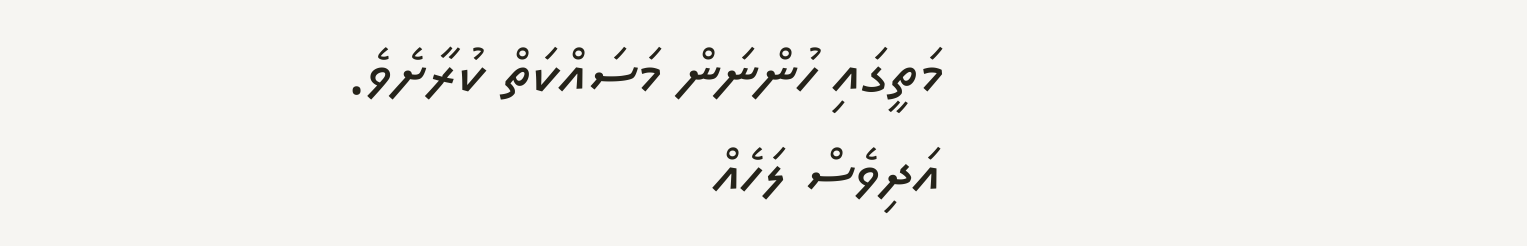މަތީގައި ހުންނަން މަސައްކަތް ކުރާށެވެ.
އަދިވެސް ލަހެއް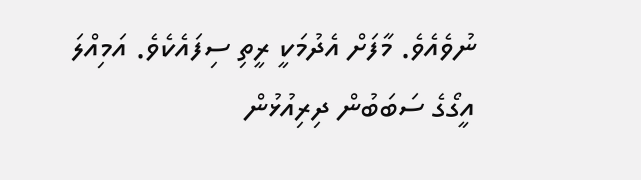ނުވެއެވެ. މާފަށް އެދުމަކީ ރީތި ސިފައެކެވެ. އަމިއްލަ އީގޯގެ ސަބަބުން ދިރިއުޅުން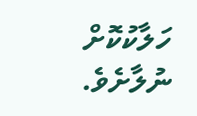ހަލާކުކޮށް ނުލާށެވެ.